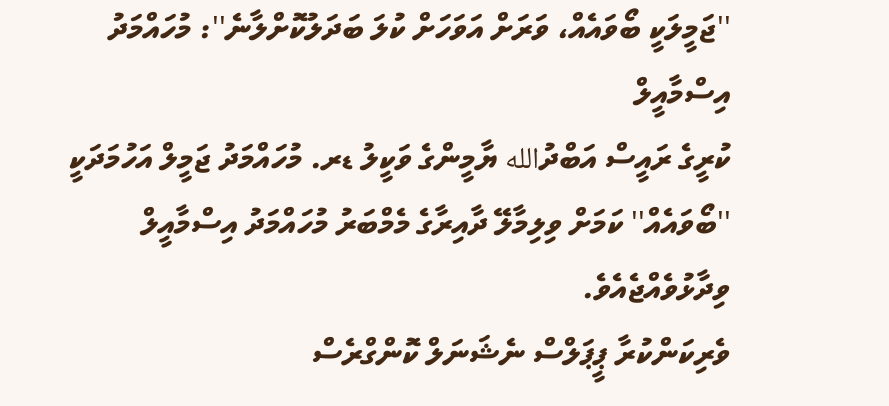''ޖަމީލަކީ ބޯވައެއް، ވަރަށް އަވަހަށް ކުލަ ބަދަލުކޮށްލާނެ'': މުހައްމަދު އިސްމާއީލް
ކުރީގެ ރައީސް އަބްދުالله ޔާމީންގެ ވަކީލު ޑރ. މުހައްމަދު ޖަމީލް އަހުމަދަކީ ''ބޯވައެއް'' ކަމަށް ވިލިމާލޭ ދާއިރާގެ މެމްބަރު މުހައްމަދު އިސްމާއީލް ވިދާޅުވެއްޖެއެވެ.
ވެރިކަންކުރާ ޕީޕަލްސް ނެޝަނަލް ކޮންގްރެސް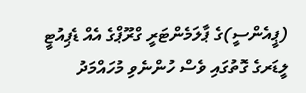(ޕީއެންސީ)ގެ ޕާލަމެންޓަރީ ގްރޫޕްގެ އެއް ޑެޕިއުޓީ ލީޑަރގެ ގޮތުގައި ވެސް ހުންނެވި މުހައްމަދު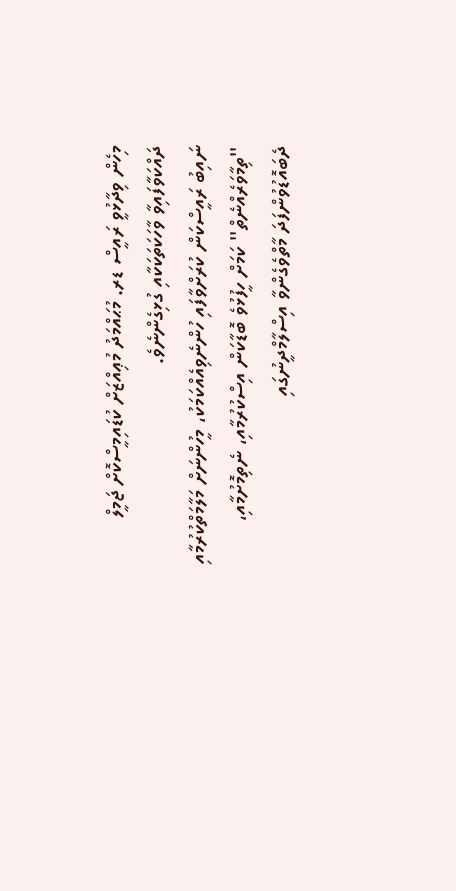މިހެން ވިދާޅުވީ ރައީސް ޑރ. މުޙައްމަދު މުޢިއްޒަށް ކުޑައިމީސްކޮށް ޖަމީލް ދައްކަވާފައިވާ ވާހަކަތަކަކާއި ގުޅިގެންނެވެ.
ނައިބު ރައީސްކަން ކުރަށްވާފައި ހުންނެވިއެއްކަމަކު، މީހުންނަށް މަލާމަތްކުރުމާއި ''ތިމާވަރެއްނެތް'' ކަމަށް ހީފުޅުވެ ބޮޑާކަން އިސްކުރުމާއި، ނެތިމޮށުމާއި، ދެބައޮޑުވުންފަދަ މާތްވެގެންވާ އިސްލާމްދީނުގައި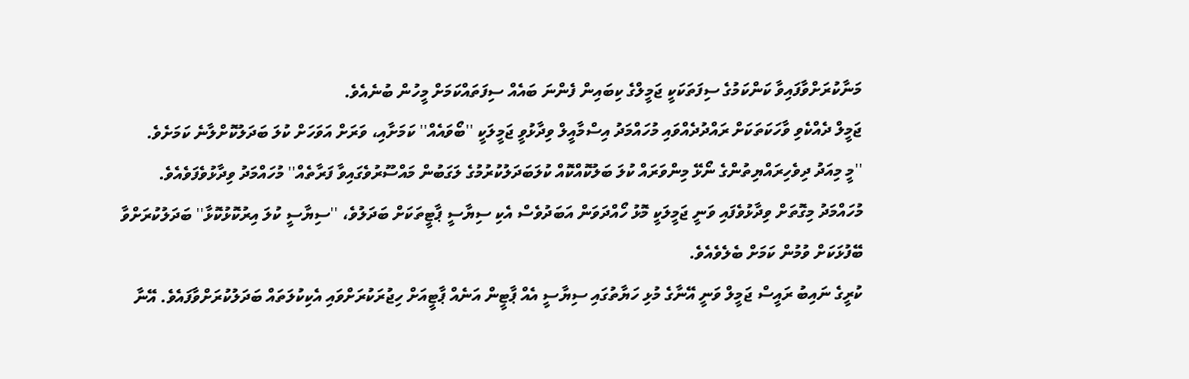މަނާކުރަށްވާފައިވާ ކަންކަމުގެ ސިފަތަކަކީ ޖަމީލްގެ ކިބައިން ފެންނަ ބައެއް ސިފަތައްކަމަށް މީހުން ބުނެއެވެ.
ޖަމީލް ދެއްކެވި ވާހަކަތަކަށް ރައްދުދެއްވައި މުހައްމަދު އިސްމާއީލް ވިދާޅުވީ ޖަމީލަކީ ''ބޯވައެއް'' ކަމަށާއި، ވަރަށް އަވަހަށް ކުލަ ބަދަލުކޮށްލާނެ ކަމަށެވެ.
''މީ މިއަދު ދިވެހިރައްޔިތުންގެ ނޯޅޭ މިންވަރައް ކުލަ ބަލުކޮއްކޮއް ކުލަބަދަލުކުރުމުގެ ލަގަބުން މައްސޫރުވެގައިވާ ފަރާތެއް'' މުހައްމަދު ވިދާޅުވެފަވެއެވެ.
މުހައްމަދު މިގޮތަށް ވިދާޅުވެފައި ވަނީ ޖަމީލަކީ މޮޅު ހޯއްދަވަން އަބަދުވެސް އެކި ސިޔާސީ ޕާޓީތަކަށް ބަދަލުވެ، ''ސިޔާސީ ކުލަ އިރުކޮޅުކޮޅާ'' ބަދަލުކުރަށްވާ ބޭފުޅަކަށް ވުމުން ކަމަށް ބެލެވެއެވެ.
ކުރީގެ ނައިބު ރައީސް ޖަމީލް ވަނީ އޭނާގެ މުޅި ހަޔާތުގައި ސިޔާސީ އެއް ޕާޓީން އަނެއް ޕާޓީއަށް ހިޖުރަކުރަށްވައި އެކިކުލަތައް ބަދަލުކުރަށްވާފައެވެ. އޭނާ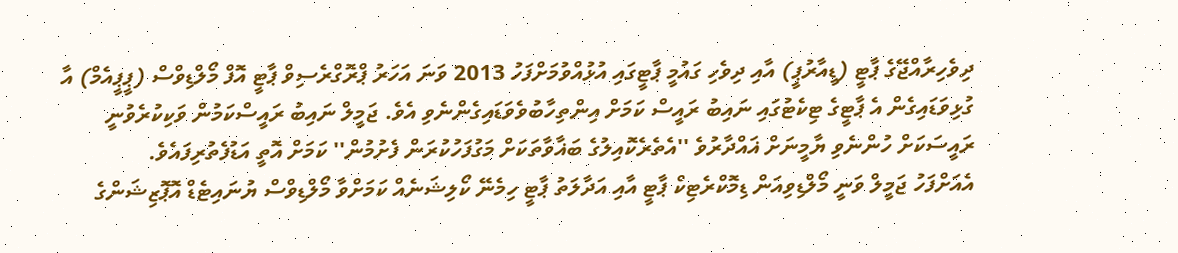ދިވެހިރާއްޖޭގެ ޕާޓީ (ޑީއާރުޕީ) އާއި ދިވެހި ގައުމީ ޕާޓީގައި އުޅުއްވުމަށްފަހު 2013 ވަނަ އަހަރު ޕްރޮގްރެސިވް ޕާޓީ އޮފް މޯލްޑިވްސް (ޕީޕީއެމް) އާ ގުޅިވަޑައިގެން އެ ޕާޓީގެ ޓިކެޓުގައި ނައިބު ރައީސް ކަމަށް އިންތިހާބުވެވަޑައިގެންނެވި އެވެ. ޖަމީލް ނައިބު ރައީސްކަމުން ވަކިކުރެވުނީ ރައީސަކަށް ހުންނެވި ޔާމީނަށް ޣައްދާރުވެ ''އެތެރެކޮއިލުގެ ބަޣާވާތަކަށް މަގުފަހުކުރަން ފެށުމުން'' ކަމަށް އޮތީ އަޑުފެތުރިފައެވެ.
އެއަށްފަހު ޖަމީލް ވަނީ މޯލްޑިވިއަން ޑިމޮކްރެޓިކް ޕާޓީ އާއި އަދާލަތު ޕާޓީ ހިމެނޭ ކޯލިޝަނެއް ކަމަށްވާ މޯލްޑިވްސް ޔުނައިޓެޑް އޮޕޮޒިޝަންގެ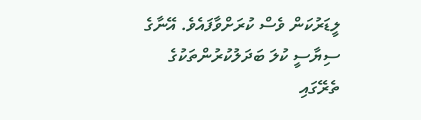ލީޑަރުކަން ވެސް ކުރަށްވާފައެވެ. އޭނާގެ ސިޔާސީ ކުލަ ބަދަލުކުރުންތަކުގެ ތެރޭގައި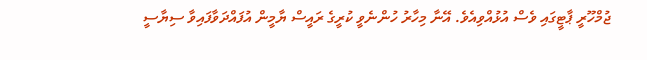ޖުމްހޫރީ ޕާޓީގައި ވެސް އުޅުއްވިއެވެ. އޭނާ މިހާރު ހުންނެވީ ކުރީގެ ރައީސް ޔާމީން އުފައްދަވާފައިވާ ސިޔާސީ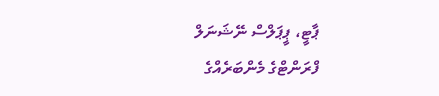ޕާޓީ، ޕީޕަލްސް ނޭޝަނަލް ފްރަންޓްގެ މެންބަރެއްގެ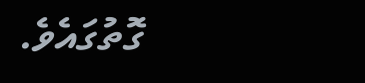ގޮތުގައެވެ.